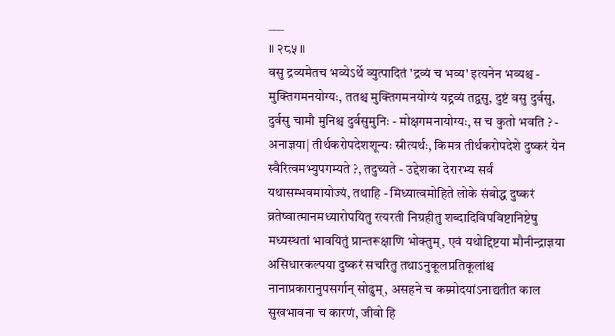___
॥ २८५ ॥
वसु द्रव्यमेतच भव्येऽर्थे व्युत्पादितं 'द्रव्यं च भव्य' इत्यनेन भव्यश्च - मुक्तिगमनयोग्यः, ततश्च मुक्तिगमनयोग्यं यद्द्रव्यं तद्वसु, दुष्टं वसु दुर्वसु, दुर्वसु चामौ मुनिश्च दुर्वसुमुनिः - मोक्षगमनायोग्यः, स च कुतो भवति ? - अनाज्ञया| तीर्थकरोपदेशशून्यः स्रीत्यर्थः, किमत्र तीर्थकरोपदेशे दुष्करं येन स्वैरित्वमभ्युपगम्यते ?, तदुच्यते - उद्देशका देरारभ्य सर्वं यथासम्भवमायोज्यं, तथाहि - मिध्यात्वमोहिते लोके संबोद्ध दुष्करं व्रतेष्वात्मानमध्यारोपयितु रत्यरती निग्रहीतु शब्दादिविपविष्टानिष्टेषु मध्यस्थतां भावयितुं प्रान्तरूक्षाणि भोक्तुम्, एवं यथोद्दिष्टया मौनीन्द्राज्ञया असिधारकल्पया दुष्करं सचरितु तथाऽनुकूलप्रतिकूलांश्च नानाप्रकारानुपसर्गान् सोढुम्, असहने च कम्र्मोदयांऽनाद्यतीत काल सुखभावना च कारणं, जीवो हि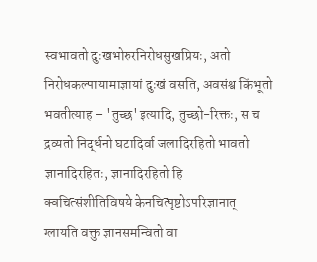स्वभावतो दुःखभोरुरनिरोधसुखप्रियः, अतो निरोधकल्पायामाज्ञायां दुःखं वसति, अवसंश्व किंभूतो भवतीत्याह – 'तुच्छ' इत्यादि, तुच्छो-रिक्तः, स च द्रव्यतो निर्द्धनो घटादिर्वा जलादिरहितो भावतो ज्ञानादिरहितः, ज्ञानादिरहितो हि क्वचित्संशीतिविषये केनचित्पृष्टोऽपरिज्ञानात् ग्लायति वक्तु ज्ञानसमन्वितो वा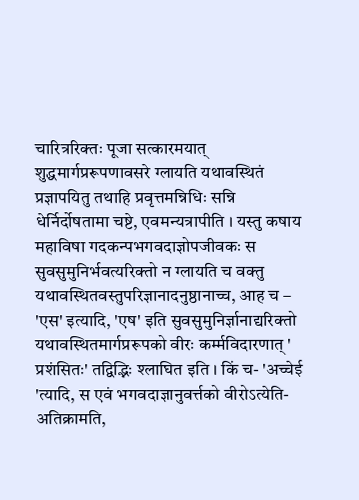चारित्ररिक्तः पूजा सत्कारमयात् शुद्धमार्गप्ररूपणावसरे ग्लायति यथावस्थितं प्रज्ञापयितु तथाहि प्रवृत्तमन्निधिः सन्नि धेर्निर्दोषतामा चष्टे, एवमन्यत्रापीति । यस्तु कषाय महाविषा गदकन्पभगवदाज्ञोपजीवकः स सुवसुमुनिर्भवत्यरिक्तो न ग्लायति च वक्तु यथावस्थितवस्तुपरिज्ञानादनुष्ठानाच्च, आह च – 'एस' इत्यादि, 'एष' इति सुवसुमुनिर्ज्ञानाद्यरिक्तो यथावस्थितमार्गप्ररूपको वीरः कर्म्मविदारणात् ' प्रशंसितः' तद्विद्भिः श्लाघित इति । किं च- 'अच्चेई 'त्यादि, स एवं भगवदाज्ञानुवर्त्तको वीरोऽत्येति- अतिक्रामति,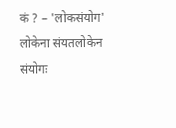कं ? – 'लोकसंयोग' लोकेना संयतलोकेन संयोगः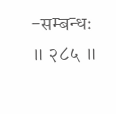-सम्बन्धः
॥ २८५ ॥